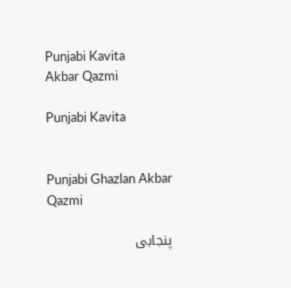Punjabi Kavita
Akbar Qazmi

Punjabi Kavita


Punjabi Ghazlan Akbar Qazmi

پنجابی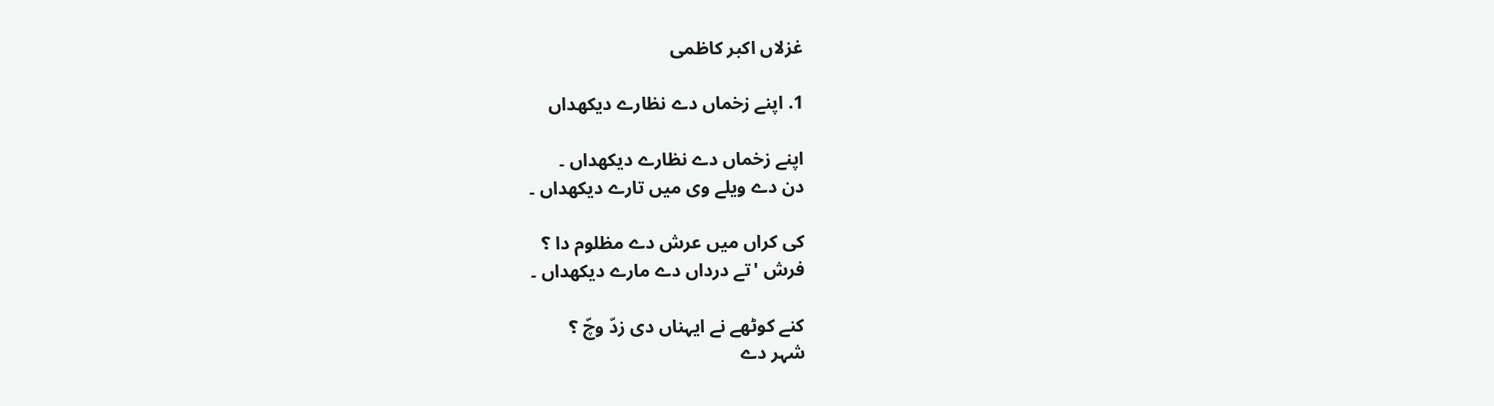غزلاں اکبر کاظمی

1. اپنے زخماں دے نظارے دیکھداں

اپنے زخماں دے نظارے دیکھداں ۔
دن دے ویلے وی میں تارے دیکھداں ۔

کی کراں میں عرش دے مظلوم دا ؟
فرش 'تے درداں دے مارے دیکھداں ۔

کنے کوٹھے نے ایہناں دی زدّ وچّ ؟
شہر دے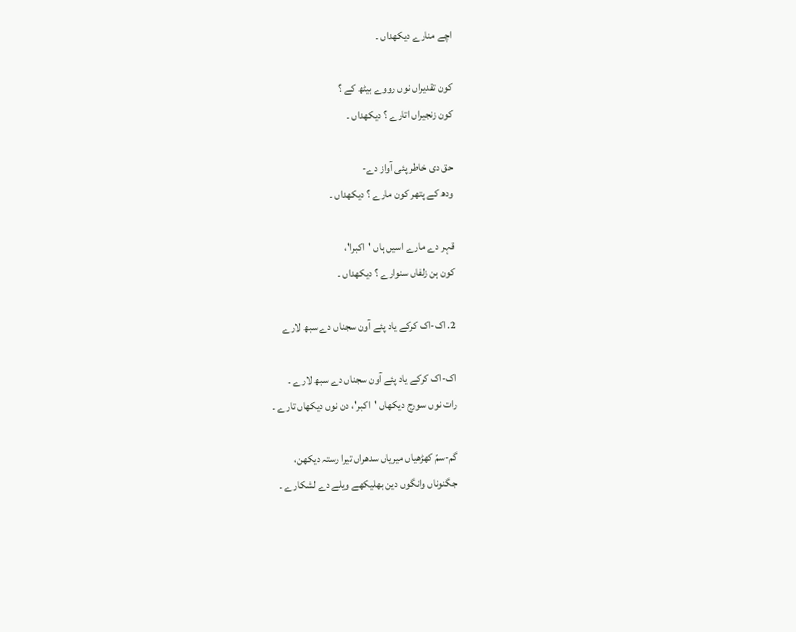اچے منارے دیکھداں ۔

کون تقدیراں نوں رووے بیٹھ کے ؟
کون زنجیراں اتارے ؟ دیکھداں ۔

حق دی خاطر پئی آواز دے-
ودھ کے پتھر کون مارے ؟ دیکھداں ۔

قہر دے مارے اسیں ہاں 'اکبرا'،
کون ہن زلفاں سنوارے ؟ دیکھداں ۔

2. اک-اک کرکے یاد پئے آون سجناں دے سبھ لارے

اک-اک کرکے یاد پئے آون سجناں دے سبھ لارے ۔
رات نوں سورج دیکھاں 'اکبر'، دن نوں دیکھاں تارے ۔

گم-سمّ کھڑھیاں میریاں سدھراں تیرا رستہ دیکھن،
جگنوناں وانگوں دین بھلیکھے ویلے دے لشکارے ۔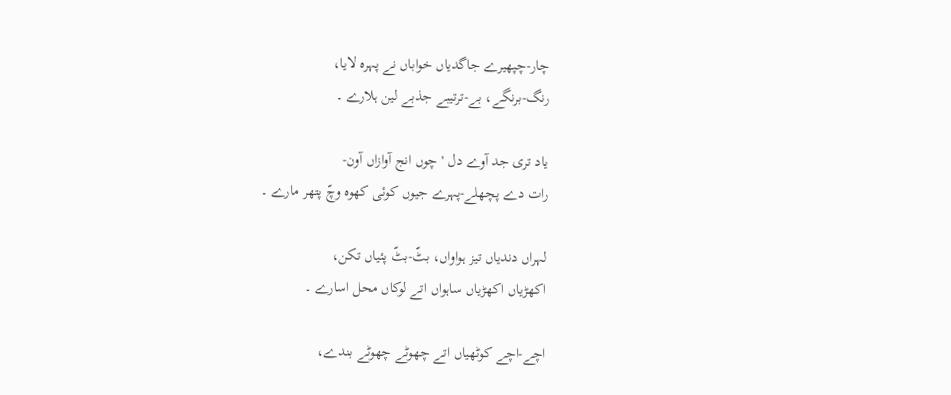چار-چپھیرے جاگدیاں خواباں نے پہرہ لایا،
رنگ-برنگے، بے-ترتیبے جذبے لین ہلارے ۔

یاد تری جد آوے دل 'چوں انج آوازاں آون-
رات دے پچھلے-پہرے جیوں کوئی کھوہ وچّ پتھر مارے ۔

لہراں دندیاں تیز ہواواں، بٹّ-بٹّ پئیاں تکن،
اکھڑیاں اکھڑیاں ساہواں اتے لوکاں محل اسارے ۔

اچے-اچے کوٹھیاں اتے چھوٹے چھوٹے بندے،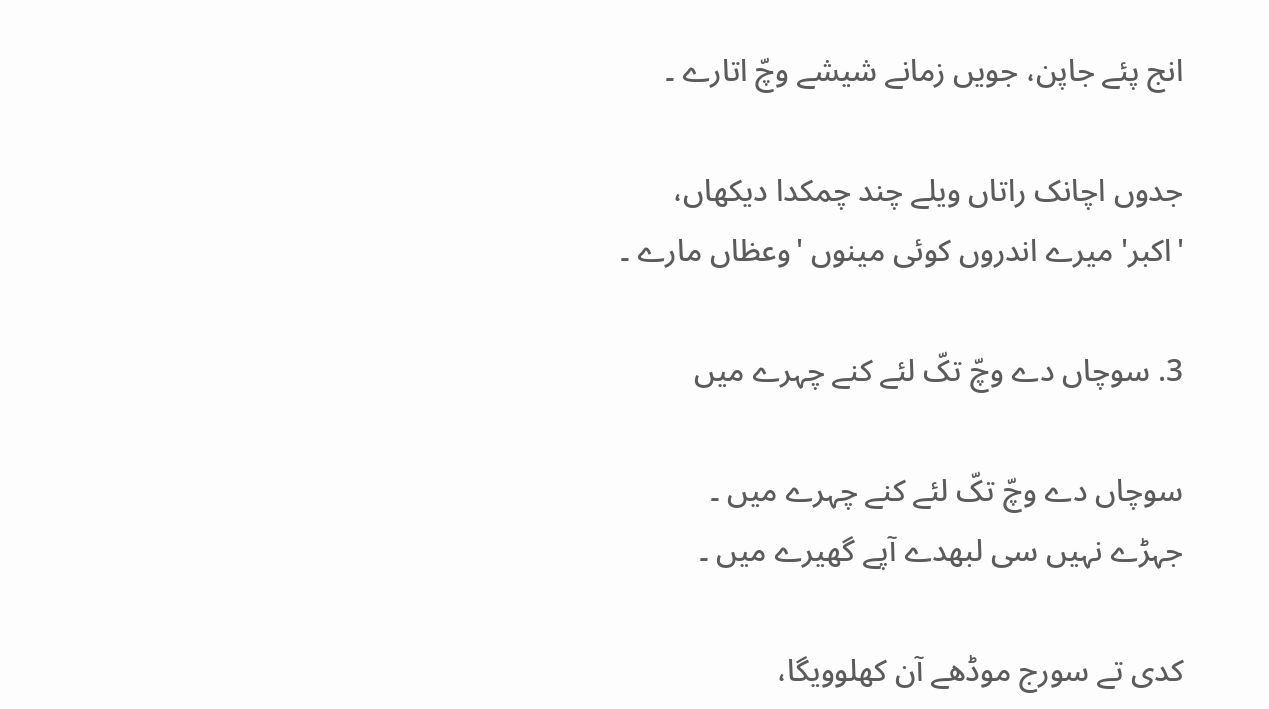انج پئے جاپن، جویں زمانے شیشے وچّ اتارے ۔

جدوں اچانک راتاں ویلے چند چمکدا دیکھاں،
'اکبر' میرے اندروں کوئی مینوں 'وعظاں مارے ۔

3. سوچاں دے وچّ تکّ لئے کنے چہرے میں

سوچاں دے وچّ تکّ لئے کنے چہرے میں ۔
جہڑے نہیں سی لبھدے آپے گھیرے میں ۔

کدی تے سورج موڈھے آن کھلوویگا،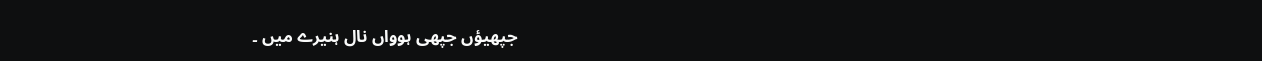جپھیؤں جپھی ہوواں نال ہنیرے میں ۔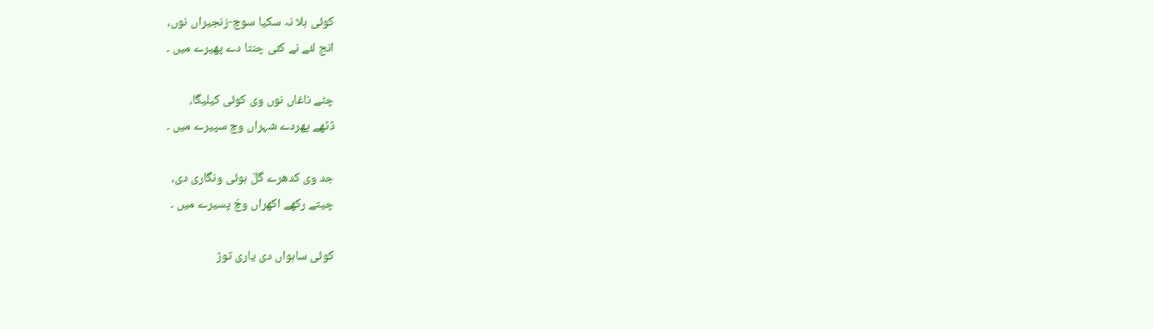کوئی ہلا نہ سکیا سوچ-زنجیراں نوں،
انج لئے نے کئی چنتا دے پھیرے میں ۔

چٹے ناغاں نوں وی کوئی کیلیگا،
ڈٹھے پھردے شہراں وچ سپیرے میں ۔

جد وی کدھرے گلّ ہوئی ونگاری دی،
چیتے رکھے اکھراں وچّ پسیرے میں ۔

کوئی ساہواں دی یاری توڑ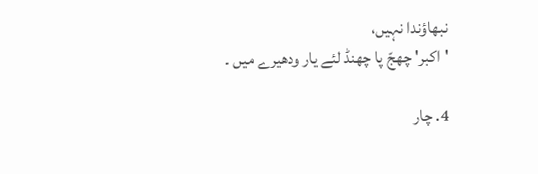نبھاؤندا نہیں،
'اکبر' چھجّ پا چھنڈ لئے یار ودھیرے میں ۔

4. چار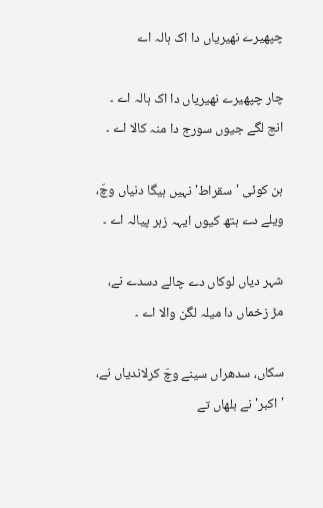چپھیرے نھیریاں دا اک ہالہ اے

چار چپھیرے نھیریاں دا اک ہالہ اے ۔
انج لگے جیوں سورج دا منہ کالا اے ۔

ہن کوئی 'سقراط' نہیں ہیگا دنیاں وچّ،
ویلے دے ہتھ کیوں ایہہ زہر پیالہ اے ۔

شہر دیاں لوکاں دے چالے دسدے نے،
مڑ زخماں دا میلہ لگن والا اے ۔

سکاں، سدھراں سینے وچّ کرلاندیاں نے،
'اکبر' نے بلھاں تے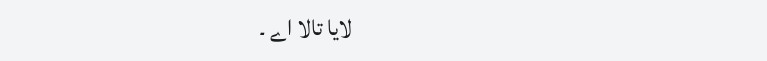لایا تالا اے ۔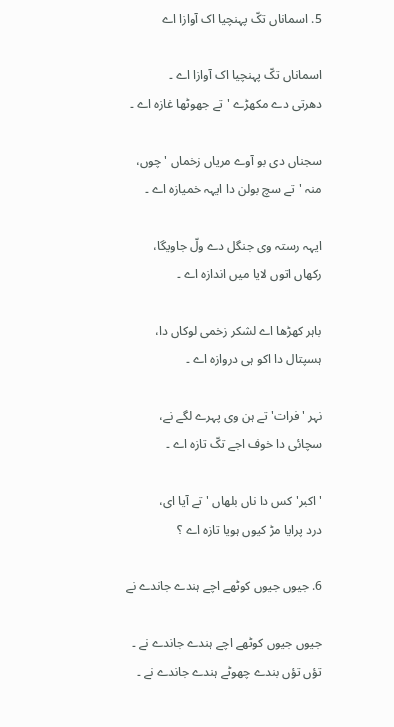5. اسماناں تکّ پہنچیا اک آوازا اے

اسماناں تکّ پہنچیا اک آوازا اے ۔
دھرتی دے مکھڑے 'تے جھوٹھا غازہ اے ۔

سجناں دی بو آوے مریاں زخماں 'چوں،
منہ 'تے سچ بولن دا ایہہ خمیازہ اے ۔

ایہہ رستہ وی جنگل دے ولّ جاویگا،
رکھاں اتوں لایا میں اندازہ اے ۔

باہر کھڑھا اے لشکر زخمی لوکاں دا،
ہسپتال دا اکو ہی دروازہ اے ۔

نہر 'فرات' تے ہن وی پہرے لگے نے،
سچائی دا خوف اجے تکّ تازہ اے ۔

'اکبر' کس دا ناں بلھاں 'تے آیا ای،
درد پرایا مڑ کیوں ہویا تازہ اے ؟

6. جیوں جیوں کوٹھے اچے ہندے جاندے نے

جیوں جیوں کوٹھے اچے ہندے جاندے نے ۔
تؤں تؤں بندے چھوٹے ہندے جاندے نے ۔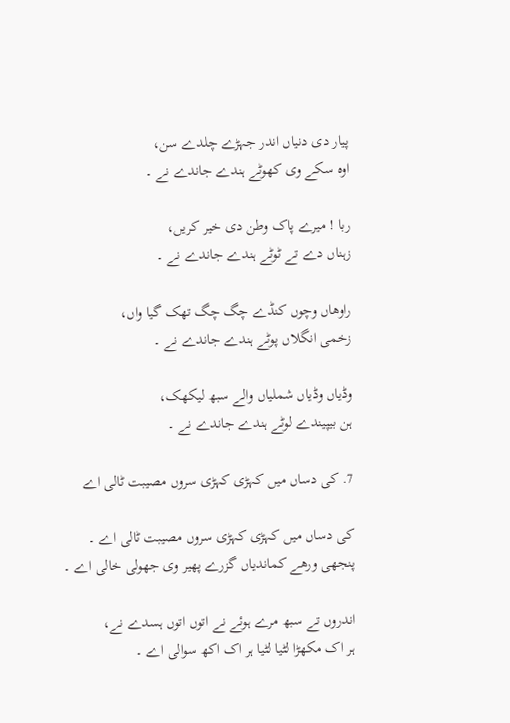پیار دی دنیاں اندر جہڑے چلدے سن،
اوہ سکے وی کھوٹے ہندے جاندے نے ۔

ربا ! میرے پاک وطن دی خیر کریں،
زہناں دے تے ٹوٹے ہندے جاندے نے ۔

راوھاں وچوں کنڈے چگ چگ تھک گیا واں،
زخمی انگلاں پوٹے ہندے جاندے نے ۔

وڈیاں وڈیاں شملیاں والے سبھ لیکھک،
ہن بیپیندے لوٹے ہندے جاندے نے ۔

7. کی دساں میں کہڑی کہڑی سروں مصیبت ٹالی اے

کی دساں میں کہڑی کہڑی سروں مصیبت ٹالی اے ۔
پنجھی ورھے کماندیاں گزرے پھیر وی جھولی خالی اے ۔

اندروں تے سبھ مرے ہوئے نے اتوں اتوں ہسدے نے،
ہر اک مکھڑا لٹیا لٹیا ہر اک اکھ سوالی اے ۔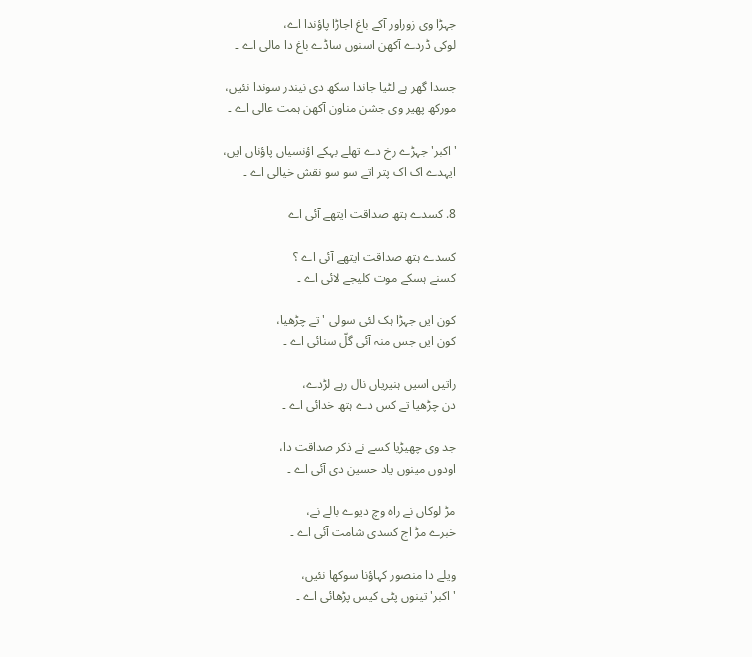جہڑا وی زوراور آکے باغ اجاڑا پاؤندا اے،
لوکی ڈردے آکھن اسنوں ساڈے باغ دا مالی اے ۔

جسدا گھر ہے لٹیا جاندا سکھ دی نیندر سوندا نئیں،
مورکھ پھیر وی جشن مناون آکھن ہمت عالی اے ۔

'اکبر' جہڑے رخ دے تھلے بہکے اؤنسیاں پاؤناں ایں،
ایہدے اک اک پتر اتے سو سو نقش خیالی اے ۔

8. کسدے ہتھ صداقت ایتھے آئی اے

کسدے ہتھ صداقت ایتھے آئی اے ؟
کسنے ہسکے موت کلیجے لائی اے ۔

کون ایں جہڑا ہک لئی سولی 'تے چڑھیا،
کون ایں جس منہ آئی گلّ سنائی اے ۔

راتیں اسیں ہنیریاں نال رہے لڑدے،
دن چڑھیا تے کس دے ہتھ خدائی اے ۔

جد وی چھیڑیا کسے نے ذکر صداقت دا،
اودوں مینوں یاد حسین دی آئی اے ۔

مڑ لوکاں نے راہ وچ دیوے بالے نے،
خبرے مڑ اج کسدی شامت آئی اے ۔

ویلے دا منصور کہاؤنا سوکھا نئیں،
'اکبر' تینوں پٹی کیس پڑھائی اے ۔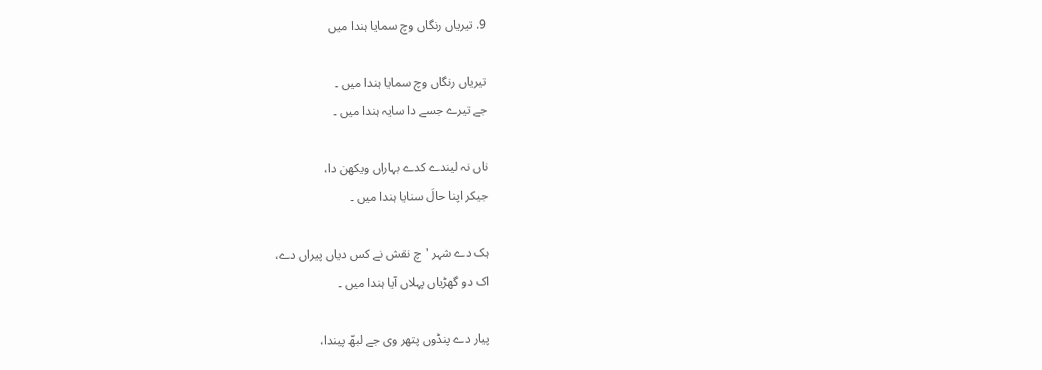9. تیریاں رنگاں وچ سمایا ہندا میں

تیریاں رنگاں وچ سمایا ہندا میں ۔
جے تیرے جسے دا سایہ ہندا میں ۔

ناں نہ لیندے کدے بہاراں ویکھن دا،
جیکر اپنا حالَ سنایا ہندا میں ۔

ہک دے شہر 'چ نقش نے کس دیاں پیراں دے،
اک دو گھڑیاں پہلاں آیا ہندا میں ۔

پیار دے پنڈوں پتھر وی جے لبھّ پیندا،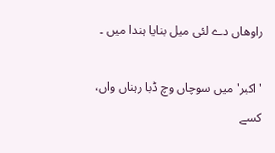راوھاں دے لئی میل بنایا ہندا میں ۔

'اکبر' میں سوچاں وچ ڈبا رہناں واں،
کسے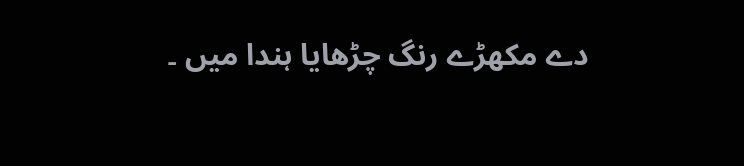دے مکھڑے رنگ چڑھایا ہندا میں ۔